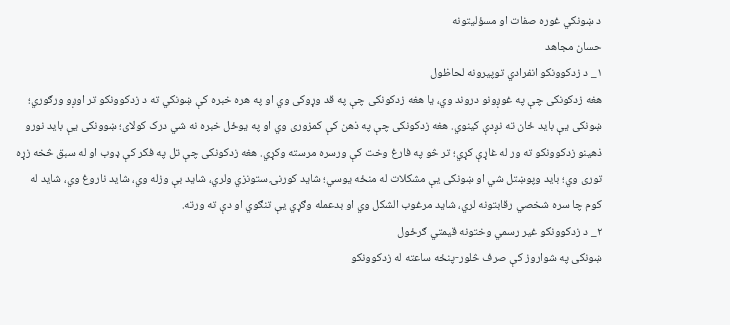د ښونکي غوره صفات او مسؤليتونه
حسان مجاهد
١_ د زدکوونکو انفرادي توپيرونه لحاظول
هغه زدکونکی چې په غوږونو دروند وي، یا هغه زدکونکی چې په قد وړوکی وي او په هره خبره کې ښونکي ته د زدکوونکو تر اوږو ورګوري؛ ښونکی يې بايد ځان ته نږدې کینوي. هغه زدکونکی چې په ذهن کې کمزوری وي او په يوځل خبره نه شي درک کولای؛ ښوونکی يې باید نورو ذهینو زدکوونکو ته ور له غاړې کړي؛ تر څو په فارغ وخت کې ورسره مرسته وکړي. هغه زدکونکی چې تل په فکر کې ډوب او له سبق څخه زړه توری وي؛ باید وپوښتل شي او ښونکی يې مشکلات له منځه یوسي؛ شاید کورنۍ ستونزي ولري، شاید بې وزله وي، شاید ناروغ وي، شاید له کوم چا سره شخصي رقابتونه لري، شاید مرغوب الشکل وي او بدعمله وګړي یې تنګوي او دې ته ورته.
٢_ د زدکوونکو غير رسمي وختونه قیمتي ګرځول
ښونکی په شواروز کې صرف څلور-پنځه ساعته له زدکوونکو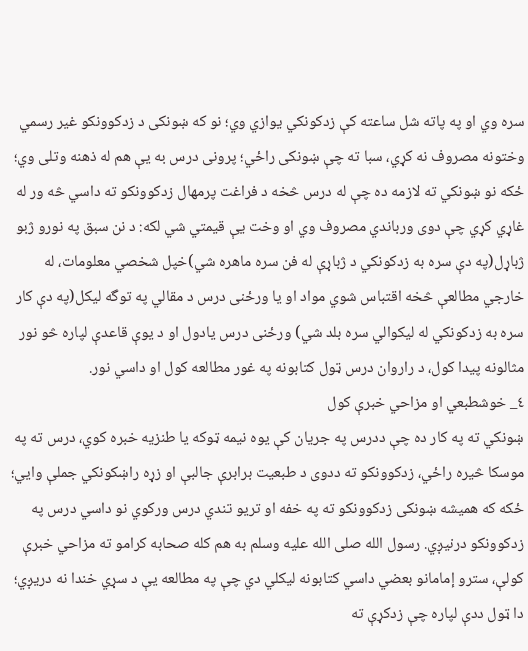سره وي او په پاته شل ساعته کې زدکونکي يوازي وي؛ نو که ښونکی د زدکوونکو غير رسمي وختونه مصروف نه کړي، سبا ته چې ښونکی راځي؛ پرونی درس به يې هم له ذهنه وتلی وي؛ ځکه نو ښونکي ته لازمه ده چې له درس څخه د فراغت پرمهال زدکوونکو ته داسي څه ور له غاړي کړي چې دوی ورباندي مصروف وي او وخت يې قیمتي شي لکه: د نن سبق په نورو ژبو ژباړل(په دې سره به زدکونکي د ژباړې له فن سره ماهره شي)خپل شخصي معلومات، له خارجي مطالعې څخه اقتباس شوي مواد او يا ورځنی درس د مقالي په توگه ليکل(په دې کار سره به زدکونکي له ليکوالي سره بلد شي) ورځنی درس يادول او د يوې قاعدې لپاره څو نور مثالونه پيدا کول، د راروان درس ټول کتابونه په غور مطالعه کول او داسي نور.
٤_ خوشطبعي او مزاحي خبرې کول
ښونکي ته په کار ده چې ددرس په جریان کې يوه نيمه ټوکه یا طنزیه خبره کوي، درس ته په موسکا څيره راځي، زدکوونکو ته ددوی د طبعيت برابرې جالبې او زړه راښکونکي جملې وايي؛ ځکه که همیشه ښونکی زدکوونکو ته په خفه او تريو تندي درس ورکوي نو داسي درس په زدکوونکو درنیږي. رسول الله صلی الله عليه وسلم به هم کله صحابه کرامو ته مزاحي خبرې کولې، سترو إمامانو بعضي داسي کتابونه لیکلي دي چې په مطالعه یې د سړي خندا نه دريږي؛ دا ټول ددې لپاره چې زدکړې ته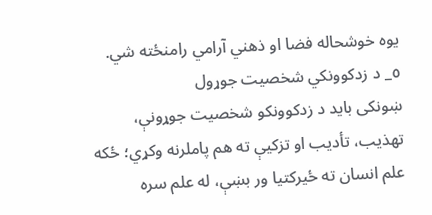يوه خوشحاله فضا او ذهني آرامي رامنځته شي.
٥_ د زدکوونکي شخصیت جوړول
ښونکی باید د زدکوونکو شخصیت جوړونې، تهذيب، تأدیب او تزکیې ته هم پاملرنه وکړي؛ ځکه علم انسان ته ځیرکتیا ور بښې، له علم سره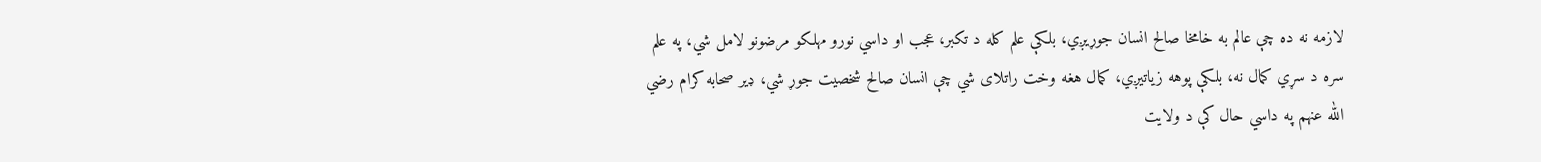لازمه نه ده چې عالم به خامخا صالح انسان جوړيږي، بلکې علم کله د تکبر، عجب او داسي نورو مهلکو مرضونو لامل شي، په علم سره د سړي کمال نه، بلکې پوهه زياتيږي، کمال هغه وخت راتلای شي چې انسان صالح شخصیت جوړ شي، ډير صحابه کرام رضي الله عنهم په داسي حال کې د ولایت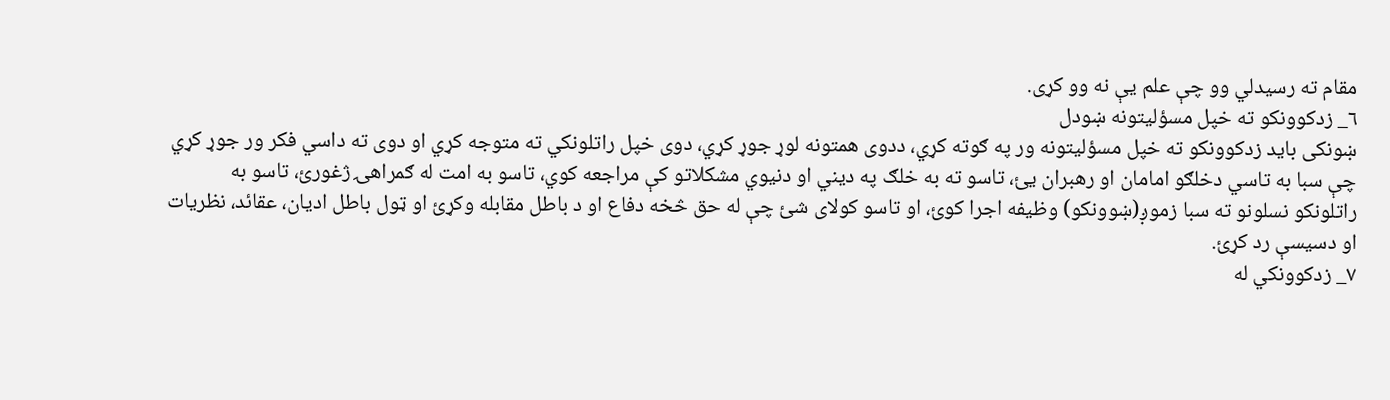مقام ته رسیدلي وو چې علم یې نه وو کړی.
٦_ زدکوونکو ته خپل مسؤلیتونه ښودل
ښونکی باید زدکوونکو ته خپل مسؤلیتونه ور په ګوته کړي، ددوی همتونه لوړ جوړ کړي، دوی خپل راتلونکي ته متوجه کړي او دوی ته داسي فکر ور جوړ کړي چې سبا به تاسي دخلګو امامان او رهبران يئ، تاسو ته به خلګ په دیني او دنیوي مشکلاتو کې مراجعه کوي، تاسو به امت له ګمراهۍ ژغورئ، تاسو به راتلونکو نسلونو ته سبا زموږ(ښوونکو) وظیفه اجرا کوئ، او تاسو کولای شئ چې له حق څخه دفاع او د باطل مقابله وکړئ او ټول باطل اديان، عقائد، نظريات او دسيسې رد کړئ.
٧_ زدکوونکي له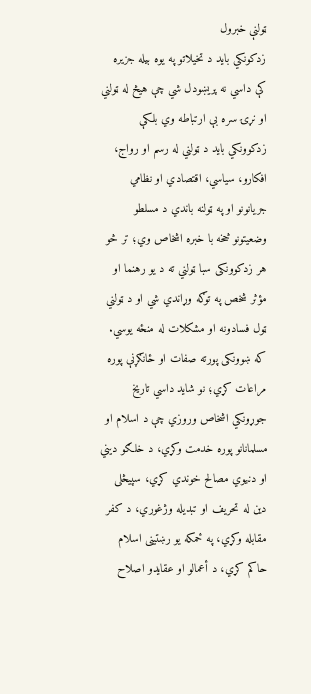ټولنې خبرول
زدکونکي باید د تخیلاتو په یوه بیله جزيره کې داسي نه پريښودل شي چې هیڅ له ټولني او نړۍ سره بې ارتباطه وي بلکې زدکوونکي باید د ټولني له رسم او رواج، افکارو، سیاسي، اقتصادي او نظامي جریانونو او په ټولنه باندي د مسلطو وضعیتونو څخه با خبره اشخاص وي؛ تر څو هر زدکوونکی سبا ټولني ته د یو رهنما او مؤثر شخص په توګه وړاندي شي او د ټولني ټول فسادونه او مشکلات له منځه یوسي.
که ښوونکی پورته صفات او ځانګړنې پوره مراعات کړي؛ نو شاید داسي تاريخ جوړونكي اشخاص وروزي چې د اسلام او مسلمانانو پوره خدمت وکړي، د خلګو دیني او دنیوي مصالح خوندي کړي، سپيڅلی دین له تحریف او تبدیله وژغوري، د کفر مقابله وکړي، په ځمکه یو رښتینی اسلام حاکم کړي، د أعمالو او عقایدو اصلاح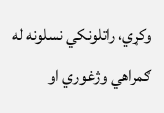وکړي، راتلونکي نسلونه له ګمراهي وژغوري او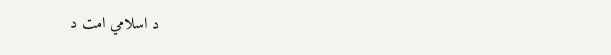د اسلامي امت د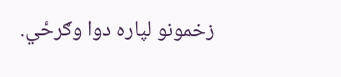زخمونو لپاره دوا وګرځي.